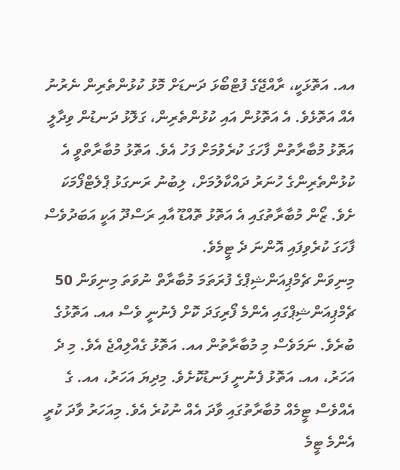އއ. އަތޮޅަކީ، ރާއްޖޭގެ ފުޓްބޯޅަ ދަނޑަށް މޮޅު ކުޅުންތެރިން ނެރުނު އެއް އަތޮޅެވެ. އެ އަތޮޅުން އައި ކުޅުންތެރިން، ގަލޮޅު ދަނޑުން ވިދާލީ އަތޮޅު މުބާރާތުން ފާހަގަ ކުރެވުމަށް ފަހު އެވެ. އަތޮޅު މުބާރާތްވީ އެ ކުޅުންތެރިންގެ ހުނަރު ދައްކާލުމަށް، ލިބުނު ރަނގަޅު ޕްލެޓްފޯމަކަ ށެވެ. ޒޯން މުބާރާތުގައި އެ އަތޮޅު ތޮއްޑޫ އާއި ރަސްދޫ އަކީ އަބަދުވެސް ފާހަގަ ކުރެވިފައި އޮންނަ ދެ ޓީމެވެ.
މިނިވަން ޗެމްޕިއަންޝިޕްގެ ފުރަތަމަ މުބާރާތް ނުވަތަ މިނިވަން 50 ޗެމްޕިއަންޝިޕްގައި އެންމެ ފޯރިގަދަ ކޮށް ފެނުނީ ވެސް އއ. އަތޮޅުގެ ބުރެވެ. ނަމަވެސް މި މުބާރާތުން އއ. އަތޮޅު ގެއްލިއްޖެ އެވެ. މި ދެ އަހަރު، އއ. އަތޮޅު ފެނުނީ ފަނޑުކޮށެވެ. މިދިޔަ އަހަރު، އއ. ގެ އެއްވެސް ޓީމެއް މުބާރާތުގައި ވާދަ އެއް ނުކުރެ އެވެ. މިއަހަރު ވާދަ ކުރީ އެންމެ ޓީމެ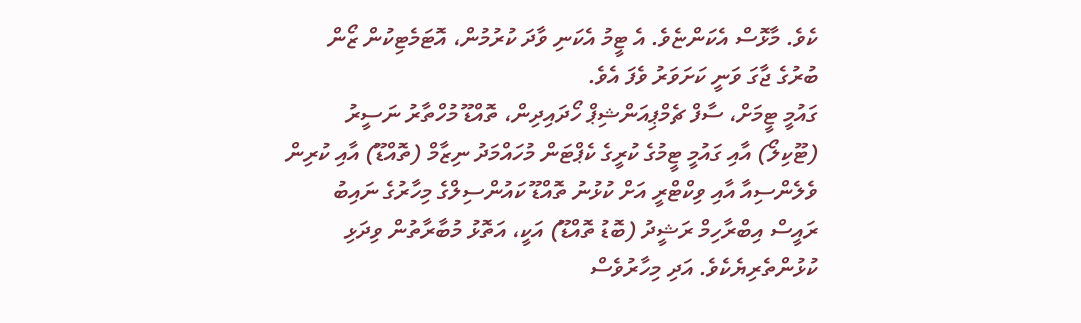ކެވެ. މާޅޮސް އެކަންޏެވެ. އެ ޓީމު އެކަނި ވާދަ ކުރުމުން، އޮޓަމެޓިކުން ޒޯން ބުރުގެ ޖާގަ ވަނީ ކަށަވަރު ވެފަ އެވެ.
ގައުމީ ޓީމަށް، ސާފް ޗެމްޕިއަންޝިޕް ހޯދައިދިން، ތޮއްޑޫ މުހްތާރު ނަސީރު (ޓޫކިލޯ) އާއި ގައުމީ ޓީމުގެ ކުރީގެ ކެޕްޓަން މުހައްމަދު ނިޒާމް (ތޮއްޑޫ) އާއި ކުރިން ވެލެންސިއާ އާއި ވިކްޓްރީ އަށް ކުޅުނު ތޮއްޑޫ ކައުންސިލްގެ މިހާރުގެ ނައިބު ރައީސް އިބްރާހިމް ރަޝީދު (ބޮޑު ތޮއްޑޫ) އަކީ، އަތޮޅު މުބާރާތުން ވިދަޅި ކުޅުންތެރިޔެކެވެ. އަދި މިހާރުވެސް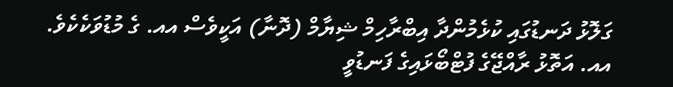ގަލޮޅު ދަނޑުގައި ކުޅެމުންދާ އިބްރާހިމް ޝިޔާމް (ދޮނާ) އަކީވެސް އއ. ގެ މުޑުވަކެކެވެ.
އއ. އަތޮޅު ރާއްޖޭގެ ފުޓްބޯޅައިގެ ފަނޑުވީ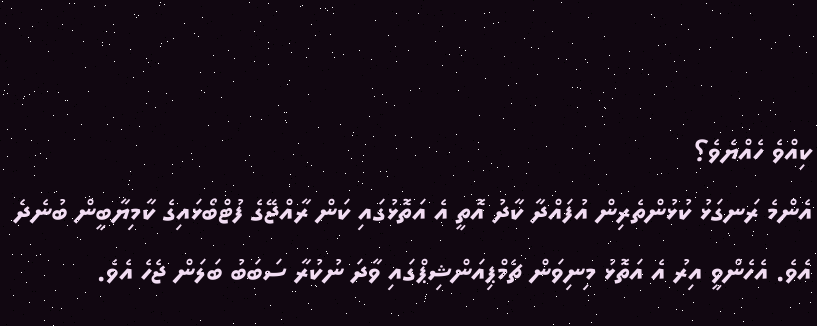ކިއްވެ ހެއްޔެވެ؟
އެންމެ ރަނގަޅު ކުޅުންތެރިން އުފައްދާ ކާދު އޮތީ އެ އަތޮޅުގައި ކަން ރާއްޖޭގެ ފުޓްބޯޅައިގެ ކާމިޔާބީން ބުނެދެ އެވެ. އެހެންވީ އިރު އެ އަތޮޅު މިނިވަން ޗެމްޕިއަންޝިޕްގައި ވާދަ ނުކުރާ ސަބަބު ބަލަން ޖެހެ އެވެ.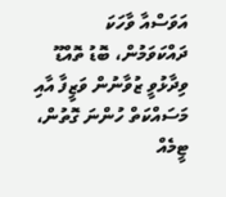އަވަސްއާ ވާހަކަ ދައްކަވަމުން، ބޮޑު ތޮއްޑޫ ވިދާޅުވީ ޒުވާނުން ވަޒީފާ އާއި މަސައްކަތް ހުންނަ ގޮތުން، ޓީމެއް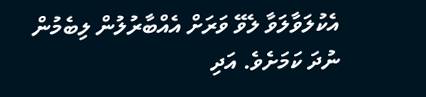އެކުލަވާލަވާ ލެވޭ ވަރަށް އެއްބާރުލުން ލިބެމުން ނުދަ ކަމަށެވެ. އަދި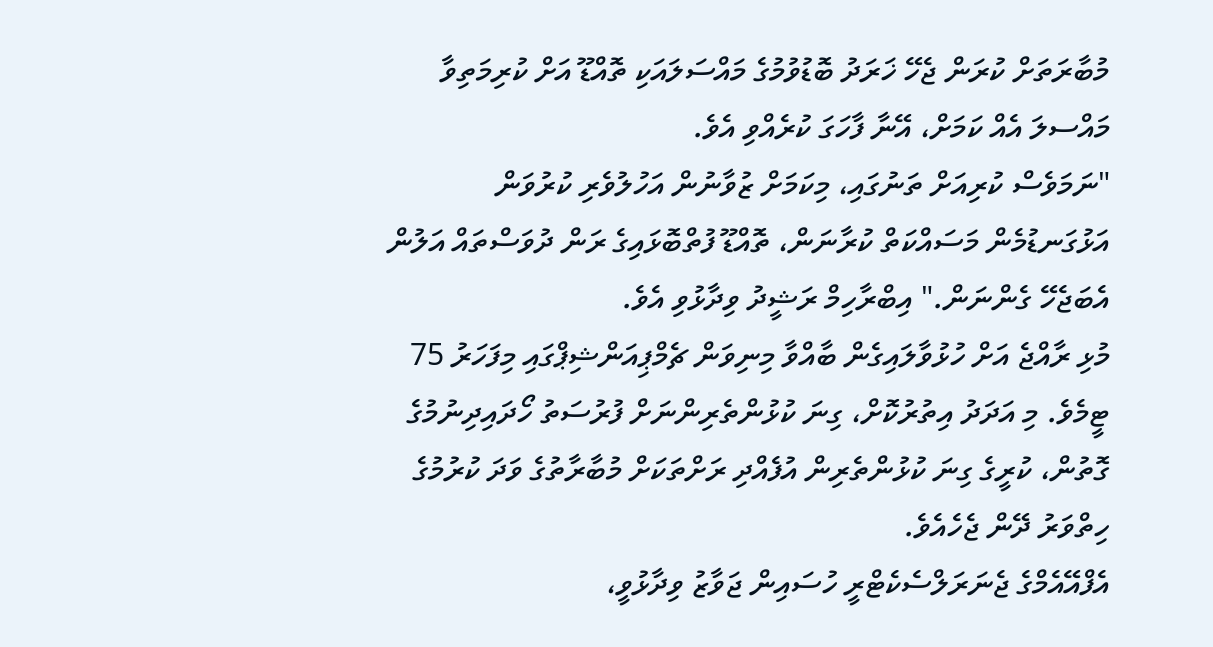މުބާރަތަށް ކުރަން ޖެހޭ ޚަރަދު ބޮޑުވުމުގެ މައްސަލައަކި ތޮއްޑޫ އަށް ކުރިމަތިވާ މައްސލަ އެއް ކަމަށް، އޭނާ ފާހަގަ ކުރެއްވި އެވެ.
"ނަމަވެސް ކުރިއަށް ތަނުގައި، މިކަމަށް ޒުވާނުން އަހުލުވެރި ކުރުވަން އަޅުގަނޑުމެން މަސައްކަތް ކުރާނަން، ތޮއްޑޫ ފުތްބޮޅައިގެ ރަން ދުވަސްތައް އަލުން އެބަޖެހޭ ގެންނަން." އިބްރާހިމް ރަޝީދު ވިދާޅުވި އެވެ.
މުޅި ރާއްޖެ އަށް ހުޅުވާލައިގެން ބާއްވާ މިނިވަން ޗެމްޕިއަންޝިޕްގައި މިފަހަރު 75 ޓީމެވެ. މި އަދަދު އިތުރުކޮށް، ގިނަ ކުޅުންތެރިންނަށް ފުރުސަތު ހޯދައިދިނުމުގެ ގޮތުން، ކުރީގެ ގިނަ ކުޅުންތެރިން އުފެއްދި ރަށްތަކަށް މުބާރާތުގެ ވަދަ ކުރުމުގެ ހިތްވަރު ދޭން ޖެހެއެވެ.
އެފްއޭއެމްގެ ޖެނަރަލްސެކެޓްރީ ހުސައިން ޖަވާޒު ވިދާޅުވީ،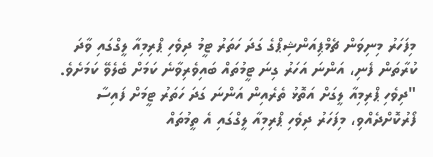މިފަހަރު މިނިވަން ޗެމްޕިއަންޝިޕްގެ ގަދަ ހަތަރު ޓީމު ދިވެހި ޕްރިމިއާ ލީގްގައި ވާދަ ކުރާތަން ފެނި، އަންނަ އަހަރު ގިނަ ޓީމުތައް ބައިވެރިވާނެ ކަމަށް ބެލެވޭ ކަމަށެވެ.
"ދިވެހި ޕްރިމިއާ ލީގަށް އަތޮޅު ތެރެއިން އަންނަ ގަދަ ހަތަރު ޓީމަށް ފައިސާ ފޯރުކޮށްދެއްވި، މިފަހަރު ދިވެހި ޕްރިމިއާ ލީގްގައި އެ ތީމުތައް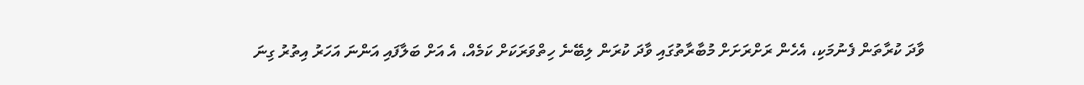ވާދަ ކުރާތަން ފެނުމަކި، އެހެން ރަށްރަށަށް މުބާރާތުގައި ވާދަ ކުރަން ލިބޭނެ ހިތްވަރަކަށް ކަމެއް، އެ އަށް ބަލާފައި އަންނަ އަހަރު އިތުރު ގިނަ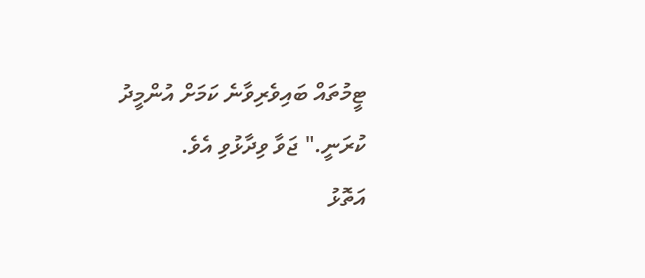ޓީމުތައް ބައިވެރިވާނެ ކަމަށް އުންމީދު ކުރަނީ." ޖަވާ ވިދާޅުވި އެވެ.
އަތޮޅު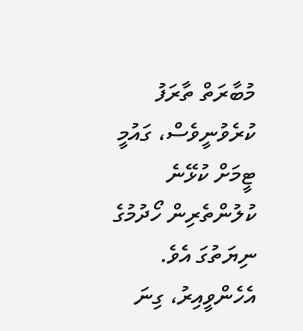މުބާރަތް ތާރަފު ކުރެވުނީވެސް، ގައުމީ ޓީމަށް ކުޅޭނެ ކުލުންތެރިން ހޯދުމުގެ ނިޔަތުގަ އެވެ. އެހެންވީއިރު، ގިނަ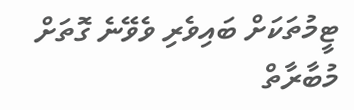ޓީމުތަކަށް ބައިވެރި ވެވޭނެ ގޮތަށް މުބާރާތް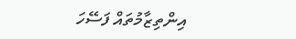އިންތިޒާމުތައް ފަސޭހަ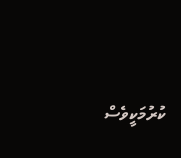ކުރުމަކީވެސް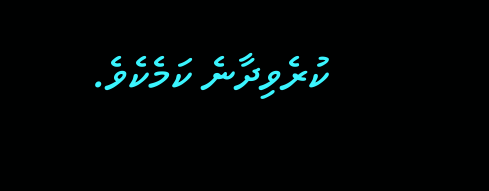ކުރެވިދާނެ ކަމެކެވެ.